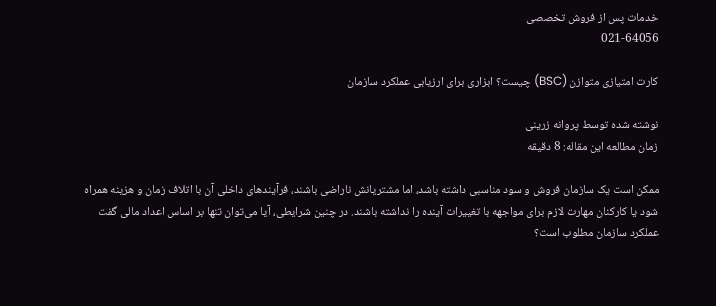خدمات پس از فروش تخصصی
021-64056

کارت امتیازی متوازن (BSC) چیست؟ ابزاری برای ارزیابی عملکرد سازمان

نوشته شده توسط پروانه زرینی
زمان مطالعه این مقاله: 8 دقیقه

ممکن است یک سازمان فروش و سود مناسبی داشته باشد، اما مشتریانش ناراضی باشند، فرآیندهای داخلی آن با اتلاف زمان و هزینه همراه شود یا کارکنان مهارت لازم برای مواجهه با تغییرات آینده را نداشته باشند. در چنین شرایطی، آیا می‌توان تنها بر اساس اعداد مالی گفت عملکرد سازمان مطلوب است؟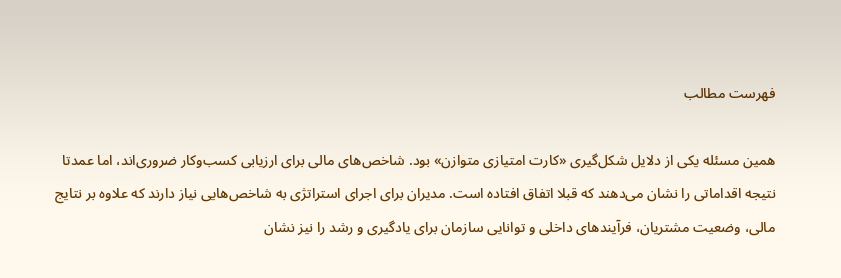فهرست مطالب

همین مسئله یکی از دلایل شکل‌گیری «کارت امتیازی متوازن» بود. شاخص‌های مالی برای ارزیابی کسب‌وکار ضروری‌اند، اما عمدتا نتیجه اقداماتی را نشان می‌دهند که قبلا اتفاق افتاده است. مدیران برای اجرای استراتژی به شاخص‌هایی نیاز دارند که علاوه بر نتایج مالی، وضعیت مشتریان، فرآیندهای داخلی و توانایی سازمان برای یادگیری و رشد را نیز نشان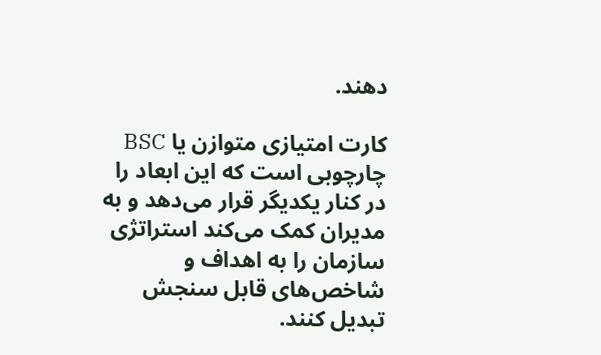دهند.

کارت امتیازی متوازن یا BSC چارچوبی است که این ابعاد را در کنار یکدیگر قرار می‌دهد و به مدیران کمک می‌کند استراتژی سازمان را به اهداف و شاخص‌های قابل سنجش تبدیل کنند.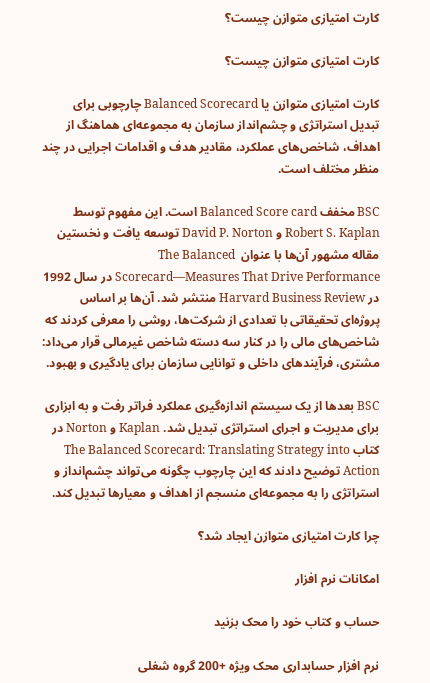کارت امتیازی متوازن چیست؟

کارت امتیازی متوازن چیست؟

کارت امتیازی متوازن یا Balanced Scorecard چارچوبی برای تبدیل استراتژی و چشم‌انداز سازمان به مجموعه‌ای هماهنگ از اهداف، شاخص‌های عملکرد، مقادیر هدف و اقدامات اجرایی در چند منظر مختلف است.

BSC مخفف Balanced Score card است. این مفهوم توسط Robert S. Kaplan و David P. Norton توسعه یافت و نخستین مقاله مشهور آن‌ها با عنوان  The Balanced Scorecard—Measures That Drive Performance در سال 1992 در Harvard Business Review منتشر شد. آن‌ها بر اساس پروژه‌ای تحقیقاتی با تعدادی از شرکت‌ها، روشی را معرفی کردند که شاخص‌های مالی را در کنار سه دسته شاخص غیرمالی قرار می‌داد: مشتری، فرآیندهای داخلی و توانایی سازمان برای یادگیری و بهبود.

BSC بعدها از یک سیستم اندازه‌گیری عملکرد فراتر رفت و به ابزاری برای مدیریت و اجرای استراتژی تبدیل شد. Kaplan و Norton در کتاب The Balanced Scorecard: Translating Strategy into Action توضیح دادند که این چارچوب چگونه می‌تواند چشم‌انداز و استراتژی را به مجموعه‌ای منسجم از اهداف و معیارها تبدیل کند.

چرا کارت امتیازی متوازن ایجاد شد؟

امکانات نرم افزار

حساب و کتاب خود را محک بزنید

نرم افزار حسابداری محک ویژه +200 گروه شغلی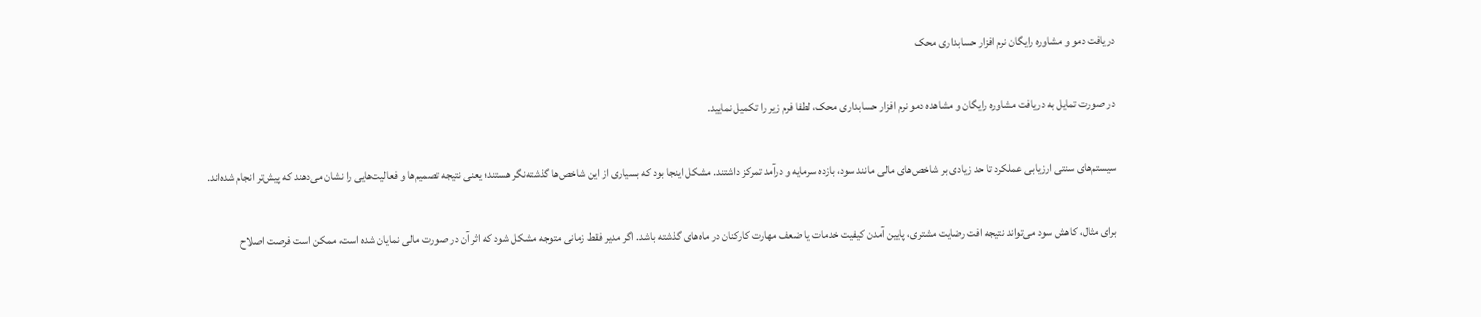دریافت دمو و مشاوره رایگان نرم افزار حسابداری محک

در صورت تمایل به دریافت مشاوره رایگان و مشاهده دمو نرم افزار حسابداری محک، لطفا فرم زیر را تکمیل نمایید.

سیستم‌های سنتی ارزیابی عملکرد تا حد زیادی بر شاخص‌های مالی مانند سود، بازده سرمایه و درآمد تمرکز داشتند. مشکل اینجا بود که بسیاری از این شاخص‌ها گذشته‌نگر هستند؛ یعنی نتیجه تصمیم‌ها و فعالیت‌هایی را نشان می‌دهند که پیش‌تر انجام شده‌اند.

برای مثال، کاهش سود می‌تواند نتیجه افت رضایت مشتری، پایین آمدن کیفیت خدمات یا ضعف مهارت کارکنان در ماه‌های گذشته باشد. اگر مدیر فقط زمانی متوجه مشکل شود که اثر آن در صورت‌ مالی نمایان شده است، ممکن است فرصت اصلاح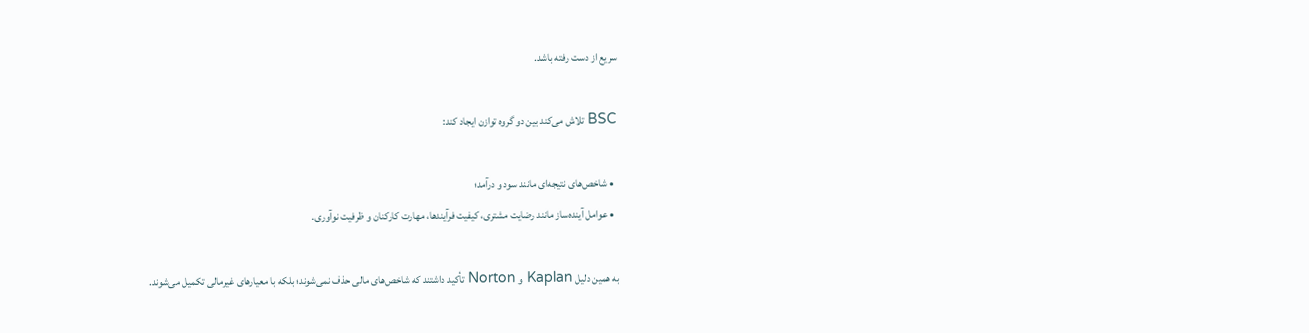سریع از دست رفته باشد.

BSC تلاش می‌کند بین دو گروه توازن ایجاد کند:

  • شاخص‌های نتیجه‌ای مانند سود و درآمد؛
  • عوامل آینده‌ساز مانند رضایت مشتری، کیفیت فرآیندها، مهارت کارکنان و ظرفیت نوآوری.

به همین دلیل Kaplan و Norton تأکید داشتند که شاخص‌های مالی حذف نمی‌شوند؛ بلکه با معیارهای غیرمالی تکمیل می‌شوند.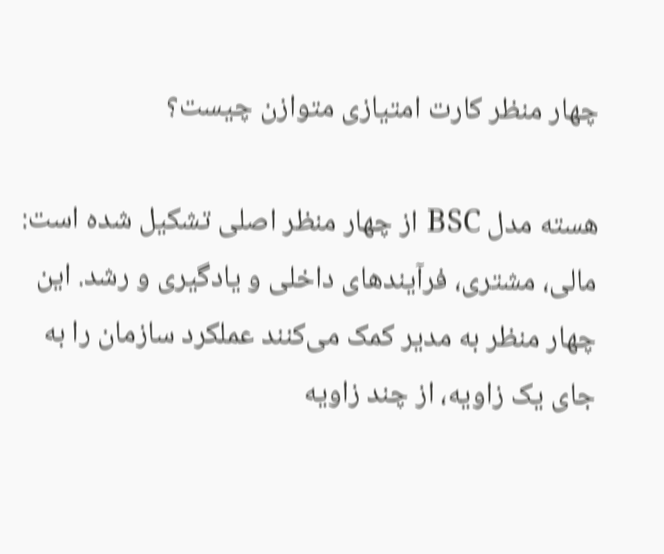چهار منظر کارت امتیازی متوازن چیست؟

هسته مدل BSC از چهار منظر اصلی تشکیل شده است: مالی، مشتری، فرآیندهای داخلی و یادگیری و رشد. این چهار منظر به مدیر کمک می‌کنند عملکرد سازمان را به جای یک زاویه، از چند زاویه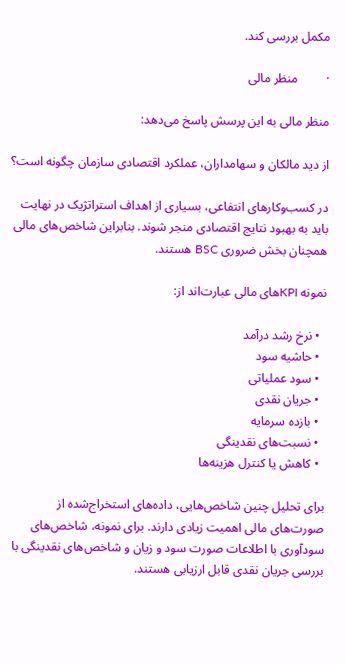مکمل بررسی کند.

·         منظر مالی

منظر مالی به این پرسش پاسخ می‌دهد:

از دید مالکان و سهامداران، عملکرد اقتصادی سازمان چگونه است؟

در کسب‌وکارهای انتفاعی، بسیاری از اهداف استراتژیک در نهایت باید به بهبود نتایج اقتصادی منجر شوند. بنابراین شاخص‌های مالی همچنان بخش ضروری BSC هستند.

نمونه KPIهای مالی عبارت‌اند از:

  • نرخ رشد درآمد
  • حاشیه سود
  • سود عملیاتی
  • جریان نقدی
  • بازده سرمایه
  • نسبت‌های نقدینگی
  • کاهش یا کنترل هزینه‌ها

برای تحلیل چنین شاخص‌هایی، داده‌های استخراج‌شده از صورت‌های مالی اهمیت زیادی دارند. برای نمونه، شاخص‌های سودآوری با اطلاعات صورت سود و زیان و شاخص‌های نقدینگی با بررسی جریان نقدی قابل ارزیابی هستند.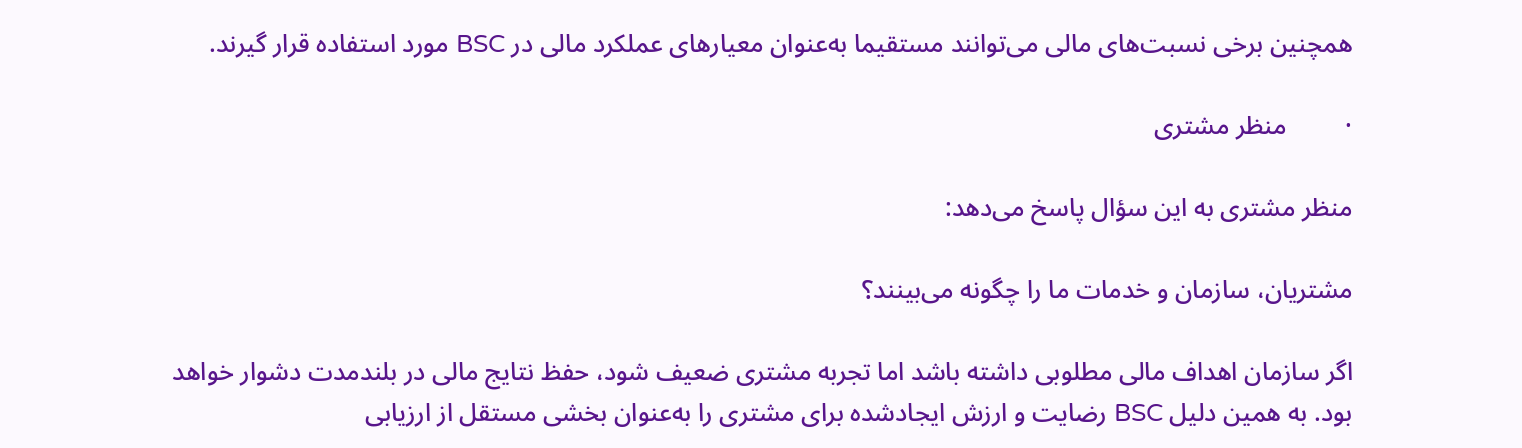همچنین برخی نسبت‌های مالی می‌توانند مستقیما به‌عنوان معیارهای عملکرد مالی در BSC مورد استفاده قرار گیرند.

·         منظر مشتری

منظر مشتری به این سؤال پاسخ می‌دهد:

مشتریان، سازمان و خدمات ما را چگونه می‌بینند؟

اگر سازمان اهداف مالی مطلوبی داشته باشد اما تجربه مشتری ضعیف شود، حفظ نتایج مالی در بلندمدت دشوار خواهد بود. به همین دلیل BSC رضایت و ارزش ایجادشده برای مشتری را به‌عنوان بخشی مستقل از ارزیابی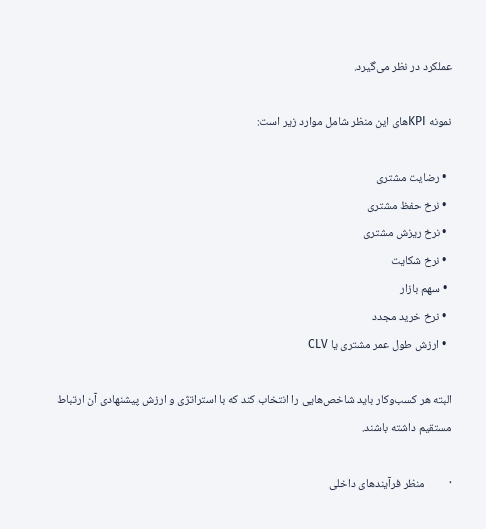عملکرد در نظر می‌گیرد.

نمونه KPIهای این منظر شامل موارد زیر است:

  • رضایت مشتری
  • نرخ حفظ مشتری
  • نرخ ریزش مشتری
  • نرخ شکایت
  • سهم بازار
  • نرخ خرید مجدد
  • ارزش طول عمر مشتری یا CLV

البته هر کسب‌وکار باید شاخص‌هایی را انتخاب کند که با استراتژی و ارزش پیشنهادی آن ارتباط مستقیم داشته باشند.

·         منظر فرآیندهای داخلی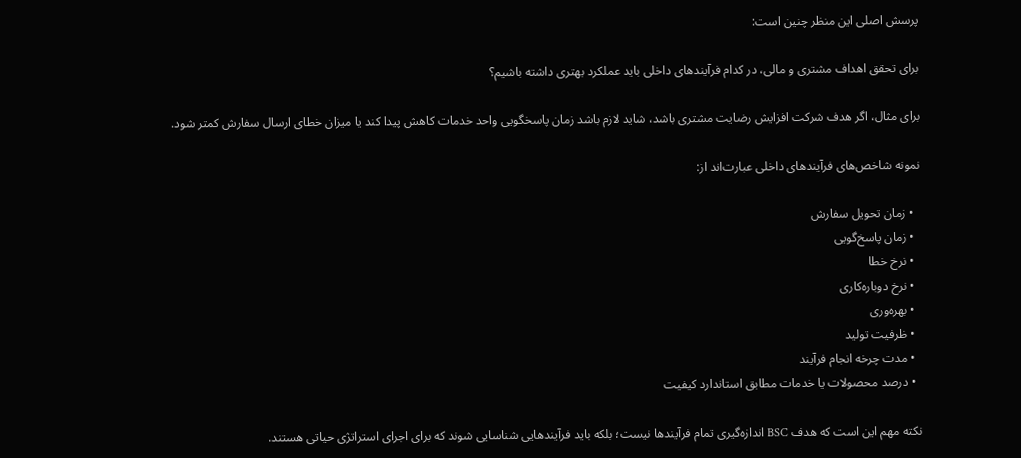پرسش اصلی این منظر چنین است:

برای تحقق اهداف مشتری و مالی، در کدام فرآیندهای داخلی باید عملکرد بهتری داشته باشیم؟

برای مثال، اگر هدف شرکت افزایش رضایت مشتری باشد، شاید لازم باشد زمان پاسخگویی واحد خدمات کاهش پیدا کند یا میزان خطای ارسال سفارش کمتر شود.

نمونه شاخص‌های فرآیندهای داخلی عبارت‌اند از:

  • زمان تحویل سفارش
  • زمان پاسخ‌گویی
  • نرخ خطا
  • نرخ دوباره‌کاری
  • بهره‌وری
  • ظرفیت تولید
  • مدت چرخه انجام فرآیند
  • درصد محصولات یا خدمات مطابق استاندارد کیفیت

نکته مهم این است که هدف BSC اندازه‌گیری تمام فرآیندها نیست؛ بلکه باید فرآیندهایی شناسایی شوند که برای اجرای استراتژی حیاتی هستند.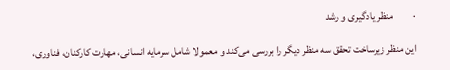·         منظر یادگیری و رشد

این منظر زیرساخت تحقق سه منظر دیگر را بررسی می‌کند و معمولا شامل سرمایه انسانی، مهارت کارکنان، فناوری،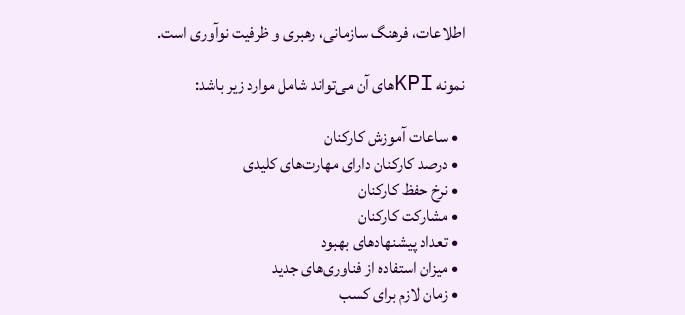اطلاعات، فرهنگ سازمانی، رهبری و ظرفیت نوآوری است.

نمونه KPIهای آن می‌تواند شامل موارد زیر باشد:

  • ساعات آموزش کارکنان
  • درصد کارکنان دارای مهارت‌های کلیدی
  • نرخ حفظ کارکنان
  • مشارکت کارکنان
  • تعداد پیشنهادهای بهبود
  • میزان استفاده از فناوری‌های جدید
  • زمان لازم برای کسب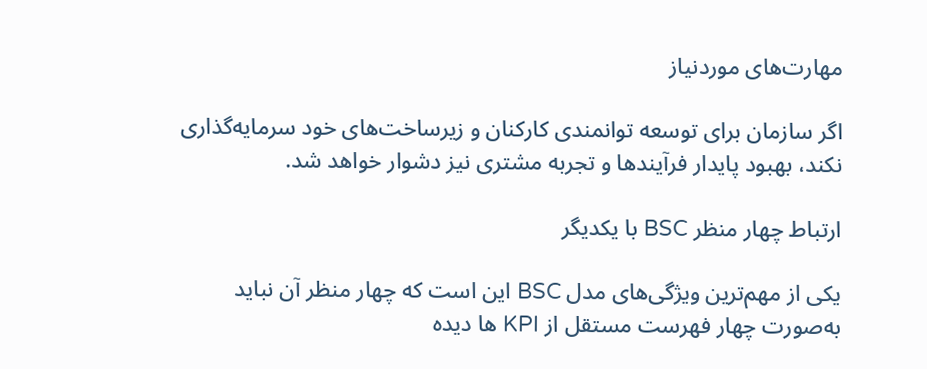مهارت‌های موردنیاز

اگر سازمان برای توسعه توانمندی کارکنان و زیرساخت‌های خود سرمایه‌گذاری نکند، بهبود پایدار فرآیندها و تجربه مشتری نیز دشوار خواهد شد.

ارتباط چهار منظر BSC با یکدیگر

یکی از مهم‌ترین ویژگی‌های مدل BSC این است که چهار منظر آن نباید به‌صورت چهار فهرست مستقل از KPI ها دیده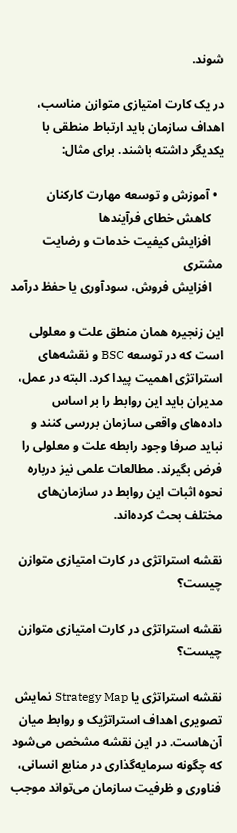شوند.

در یک کارت امتیازی متوازن مناسب، اهداف سازمان باید ارتباط منطقی با یکدیگر داشته باشند. برای مثال:

  • آموزش و توسعه مهارت کارکنان
    کاهش خطای فرآیندها
    افزایش کیفیت خدمات و رضایت مشتری
    افزایش فروش، سودآوری یا حفظ درآمد

این زنجیره همان منطق علت و معلولی است که در توسعه BSC و نقشه‌های استراتژی اهمیت پیدا کرد. البته در عمل، مدیران باید این روابط را بر اساس داده‌های واقعی سازمان بررسی کنند و نباید صرفا وجود رابطه علت و معلولی را فرض بگیرند. مطالعات علمی نیز درباره نحوه اثبات این روابط در سازمان‌های مختلف بحث کرده‌اند.

نقشه استراتژی در کارت امتیازی متوازن چیست؟

نقشه استراتژی در کارت امتیازی متوازن چیست؟

نقشه استراتژی یا Strategy Map نمایش تصویری اهداف استراتژیک و روابط میان آن‌هاست. در این نقشه مشخص می‌شود که چگونه سرمایه‌گذاری در منابع انسانی، فناوری و ظرفیت سازمان می‌تواند موجب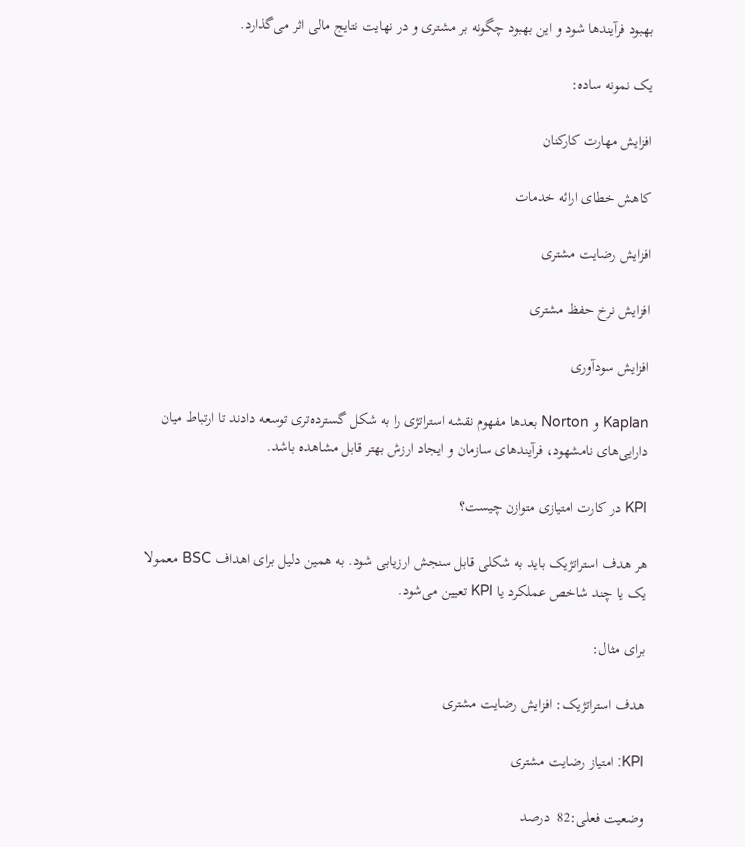بهبود فرآیندها شود و این بهبود چگونه بر مشتری و در نهایت نتایج مالی اثر می‌گذارد.

یک نمونه ساده:

افزایش مهارت کارکنان

کاهش خطای ارائه خدمات

افزایش رضایت مشتری

افزایش نرخ حفظ مشتری

افزایش سودآوری

Kaplan و Norton بعدها مفهوم نقشه استراتژی را به شکل گسترده‌تری توسعه دادند تا ارتباط میان دارایی‌های نامشهود، فرآیندهای سازمان و ایجاد ارزش بهتر قابل مشاهده باشد.

KPI در کارت امتیازی متوازن چیست؟

هر هدف استراتژیک باید به شکلی قابل سنجش ارزیابی شود. به همین دلیل برای اهداف BSC معمولا یک یا چند شاخص عملکرد یا KPI تعیین می‌شود.

برای مثال:

هدف استراتژیک: افزایش رضایت مشتری

KPI: امتیاز رضایت مشتری

وضعیت فعلی:82  درصد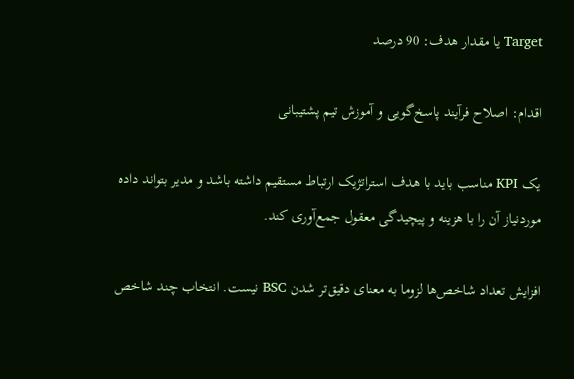Target یا مقدار هدف: 90 درصد

اقدام: اصلاح فرآیند پاسخ‌گویی و آموزش تیم پشتیبانی

یک KPI مناسب باید با هدف استراتژیک ارتباط مستقیم داشته باشد و مدیر بتواند داده موردنیاز آن را با هزینه و پیچیدگی معقول جمع‌آوری کند.

افزایش تعداد شاخص‌ها لزوما به معنای دقیق‌تر شدن BSC نیست. انتخاب چند شاخص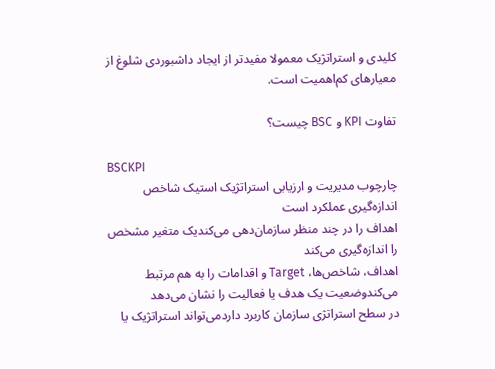کلیدی و استراتژیک معمولا مفیدتر از ایجاد داشبوردی شلوغ از معیارهای کم‌اهمیت است.

تفاوت KPI و BSC چیست؟

BSCKPI
چارچوب مدیریت و ارزیابی استراتژیک استیک شاخص اندازه‌گیری عملکرد است
اهداف را در چند منظر سازمان‌دهی می‌کندیک متغیر مشخص را اندازه‌گیری می‌کند
اهداف، شاخص‌ها، Target و اقدامات را به هم مرتبط می‌کندوضعیت یک هدف یا فعالیت را نشان می‌دهد
در سطح استراتژی سازمان کاربرد داردمی‌تواند استراتژیک یا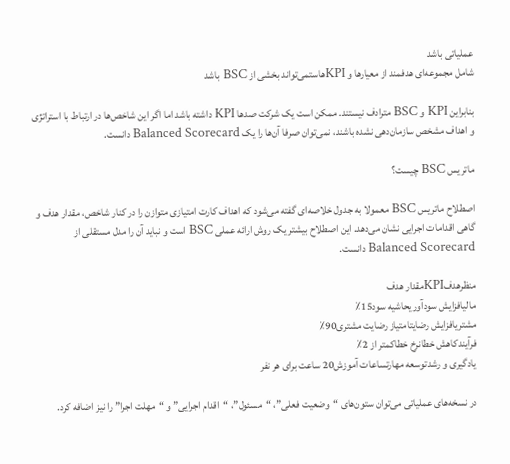عملیاتی باشد
شامل مجموعه‌ای هدفمند از معیارها و KPIهاستمی‌تواند بخشی از BSC باشد

بنابراین KPI و BSC مترادف نیستند. ممکن است یک شرکت صدها KPI داشته باشد اما اگر این شاخص‌ها در ارتباط با استراتژی و اهداف مشخص سازمان‌دهی نشده باشند، نمی‌توان صرفا آن‌ها را یک Balanced Scorecard دانست.

ماتریس BSC چیست؟

اصطلاح ماتریس BSC معمولا به جدول خلاصه‌ای گفته می‌شود که اهداف کارت امتیازی متوازن را در کنار شاخص، مقدار هدف و گاهی اقدامات اجرایی نشان می‌دهد. این اصطلاح بیشتر یک روش ارائه عملی BSC است و نباید آن را مدل مستقلی از Balanced Scorecard دانست.

منظرهدفKPIمقدار هدف
مالیافزایش سودآوریحاشیه سود15٪
مشتریافزایش رضایتامتیاز رضایت مشتری90٪
فرآیندکاهش خطانرخ خطاکمتر از 2٪
یادگیری و رشدتوسعه مهارتساعات آموزش20 ساعت برای هر نفر

در نسخه‌های عملیاتی می‌توان ستون‌های “وضعیت فعلی”، “مسئول”، “اقدام اجرایی” و “مهلت اجرا” را نیز اضافه کرد.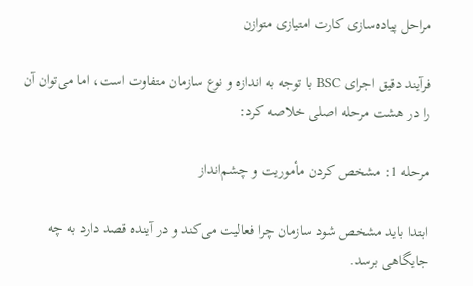مراحل پیاده‌سازی کارت امتیازی متوازن

فرآیند دقیق اجرای BSC با توجه به اندازه و نوع سازمان متفاوت است، اما می‌توان آن را در هشت مرحله اصلی خلاصه کرد:

مرحله 1: مشخص کردن مأموریت و چشم‌انداز

ابتدا باید مشخص شود سازمان چرا فعالیت می‌کند و در آینده قصد دارد به چه جایگاهی برسد.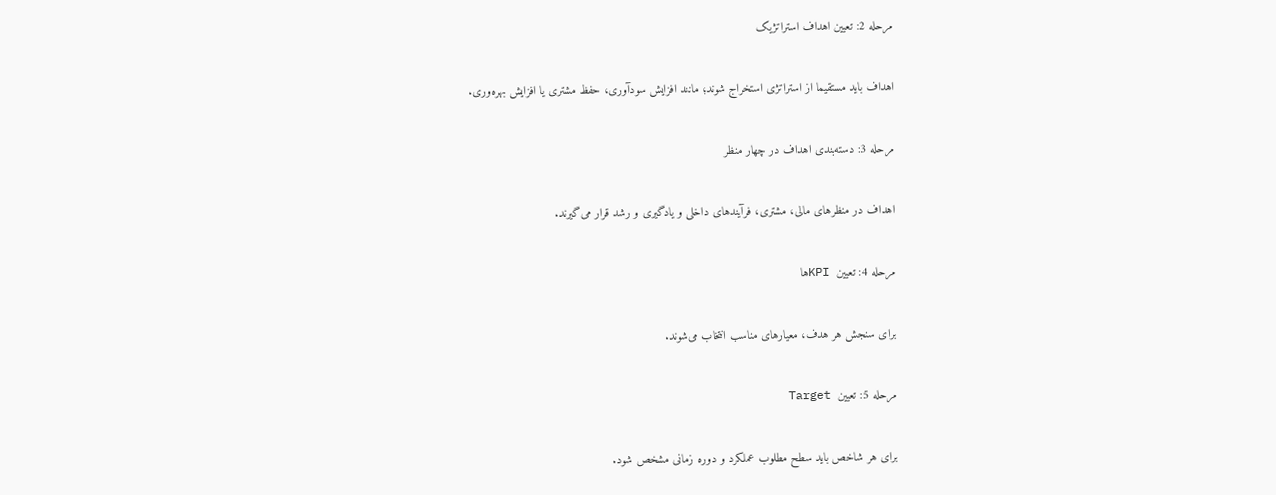مرحله 2: تعیین اهداف استراتژیک

اهداف باید مستقیما از استراتژی استخراج شوند؛ مانند افزایش سودآوری، حفظ مشتری یا افزایش بهره‌وری.

مرحله 3: دسته‌بندی اهداف در چهار منظر

اهداف در منظرهای مالی، مشتری، فرآیندهای داخلی و یادگیری و رشد قرار می‌گیرند.

مرحله 4: تعیین  KPIها

برای سنجش هر هدف، معیارهای مناسب انتخاب می‌شوند.

مرحله 5: تعیین  Target

برای هر شاخص باید سطح مطلوب عملکرد و دوره زمانی مشخص شود.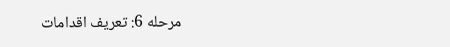مرحله 6: تعریف اقدامات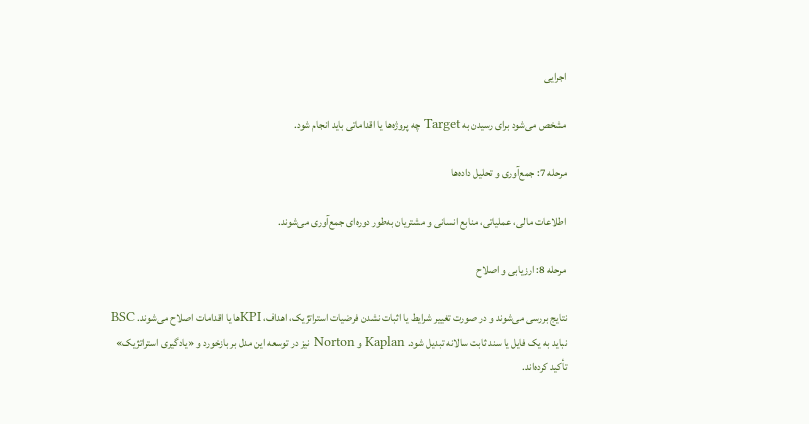اجرایی

مشخص می‌شود برای رسیدن به Target چه پروژه‌ها یا اقداماتی باید انجام شود.

مرحله 7: جمع‌آوری و تحلیل داده‌ها

اطلاعات مالی، عملیاتی، منابع انسانی و مشتریان به‌طور دوره‌ای جمع‌آوری می‌شوند.

مرحله 8: ارزیابی و اصلاح

نتایج بررسی می‌شوند و در صورت تغییر شرایط یا اثبات نشدن فرضیات استراتژیک، اهداف، KPIها یا اقدامات اصلاح می‌شوند. BSC  نباید به یک فایل یا سند ثابت سالانه تبدیل شود. Kaplan و Norton نیز در توسعه این مدل بر بازخورد و «یادگیری استراتژیک» تأکید کرده‌اند.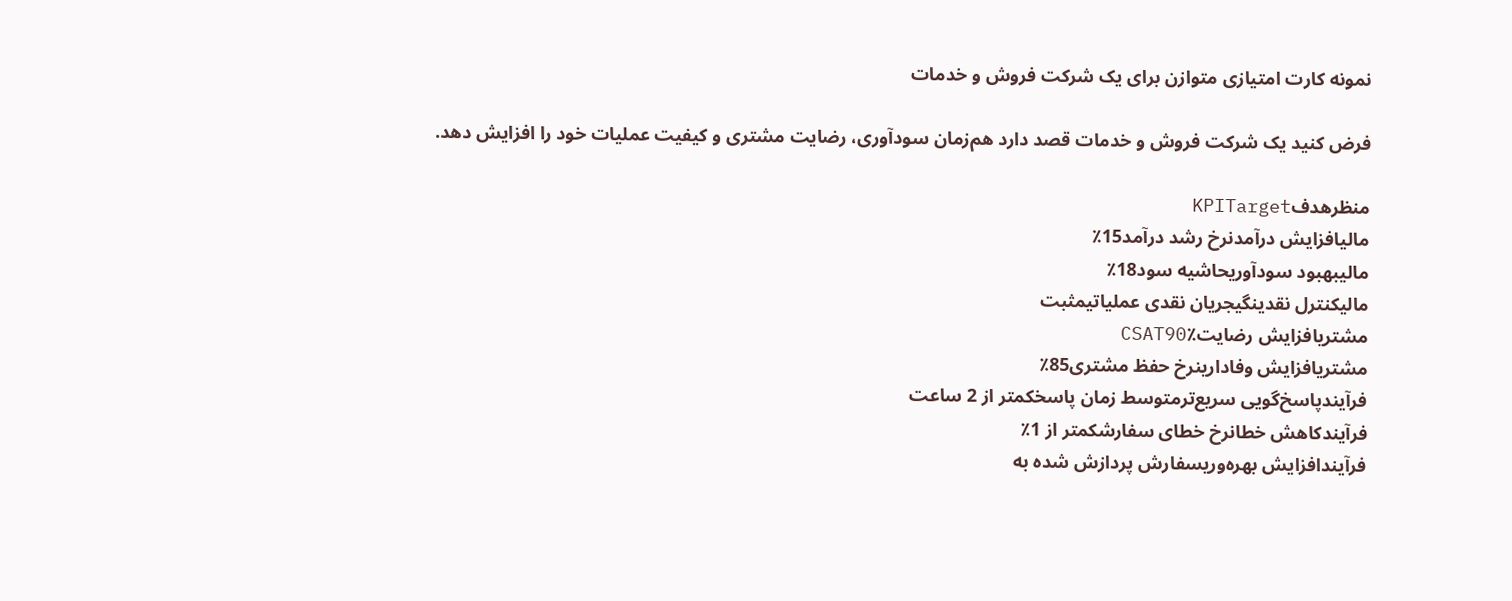نمونه کارت امتیازی متوازن برای یک شرکت فروش و خدمات

فرض کنید یک شرکت فروش و خدمات قصد دارد هم‌زمان سودآوری، رضایت مشتری و کیفیت عملیات خود را افزایش دهد.

منظرهدفKPITarget
مالیافزایش درآمدنرخ رشد درآمد15٪
مالیبهبود سودآوریحاشیه سود18٪
مالیکنترل نقدینگیجریان نقدی عملیاتیمثبت
مشتریافزایش رضایتCSAT90٪
مشتریافزایش وفادارینرخ حفظ مشتری85٪
فرآیندپاسخ‌گویی سریع‌ترمتوسط زمان پاسخکمتر از 2 ساعت
فرآیندکاهش خطانرخ خطای سفارشکمتر از 1٪
فرآیندافزایش بهره‌وریسفارش پردازش ‌شده به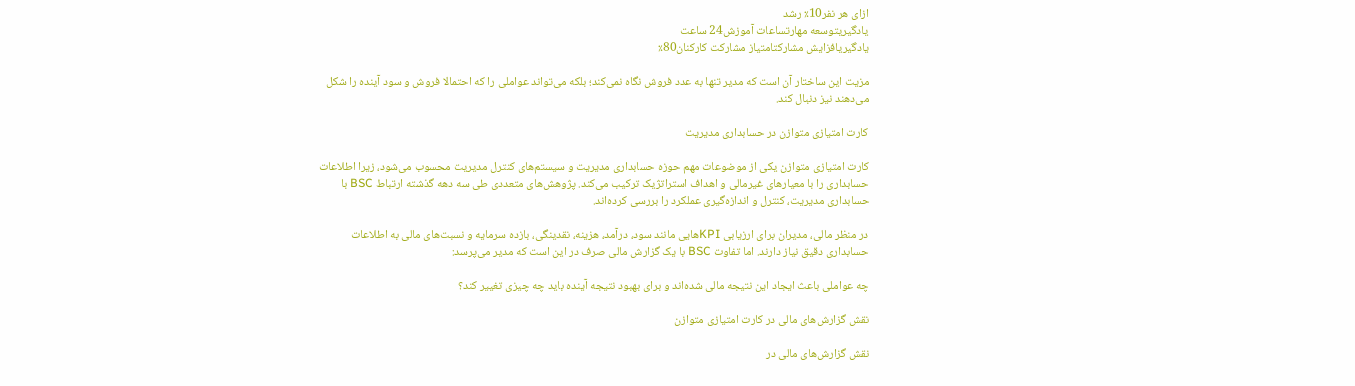ازای هر نفر10٪ رشد
یادگیریتوسعه مهارتساعات آموزش24 ساعت
یادگیریافزایش مشارکتامتیاز مشارکت کارکنان80٪

مزیت این ساختار آن است که مدیر تنها به عدد فروش نگاه نمی‌کند؛ بلکه می‌تواند عواملی را که احتمالا فروش و سود آینده را شکل می‌دهند نیز دنبال کند.

کارت امتیازی متوازن در حسابداری مدیریت

کارت امتیازی متوازن یکی از موضوعات مهم حوزه حسابداری مدیریت و سیستم‌های کنترل مدیریت محسوب می‌شود، زیرا اطلاعات حسابداری را با معیارهای غیرمالی و اهداف استراتژیک ترکیب می‌کند. پژوهش‌های متعددی طی سه دهه گذشته ارتباط BSC با حسابداری مدیریت، کنترل و اندازه‌گیری عملکرد را بررسی کرده‌اند.

در منظر مالی، مدیران برای ارزیابی KPIهایی مانند سود، درآمد، هزینه، نقدینگی، بازده سرمایه و نسبت‌های مالی به اطلاعات حسابداری دقیق نیاز دارند. اما تفاوت BSC با یک گزارش مالی صرف در این است که مدیر می‌پرسد:

چه عواملی باعث ایجاد این نتیجه مالی شده‌اند و برای بهبود نتیجه آینده باید چه چیزی تغییر کند؟

نقش گزارش‌های مالی در کارت امتیازی متوازن

نقش گزارش‌های مالی در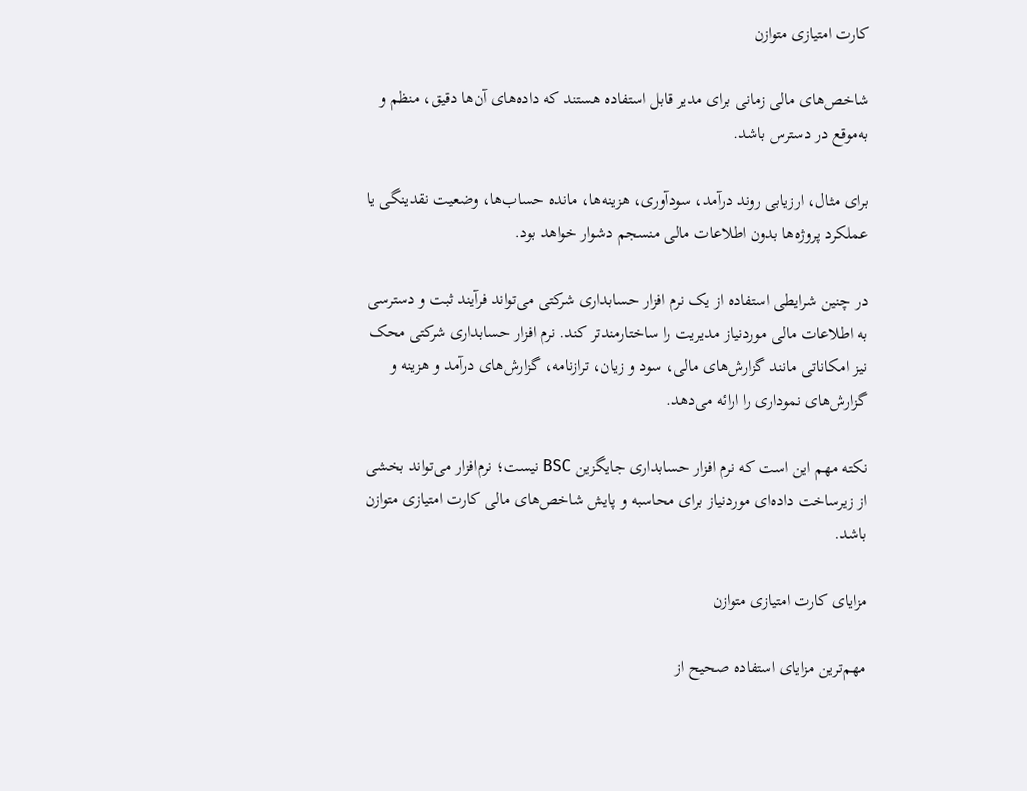کارت امتیازی متوازن

شاخص‌های مالی زمانی برای مدیر قابل استفاده هستند که داده‌های آن‌ها دقیق، منظم و به‌موقع در دسترس باشد.

برای مثال، ارزیابی روند درآمد، سودآوری، هزینه‌ها، مانده حساب‌ها، وضعیت نقدینگی یا عملکرد پروژه‌ها بدون اطلاعات مالی منسجم دشوار خواهد بود.

در چنین شرایطی استفاده از یک نرم افزار حسابداری شرکتی می‌تواند فرآیند ثبت و دسترسی به اطلاعات مالی موردنیاز مدیریت را ساختارمندتر کند. نرم افزار حسابداری شرکتی محک نیز امکاناتی مانند گزارش‌های مالی، سود و زیان، ترازنامه، گزارش‌های درآمد و هزینه و گزارش‌های نموداری را ارائه می‌دهد.

نکته مهم این است که نرم‌ افزار حسابداری جایگزین BSC نیست؛ نرم‌افزار می‌تواند بخشی از زیرساخت داده‌ای موردنیاز برای محاسبه و پایش شاخص‌های مالی کارت امتیازی متوازن باشد.

مزایای کارت امتیازی متوازن

مهم‌ترین مزایای استفاده صحیح از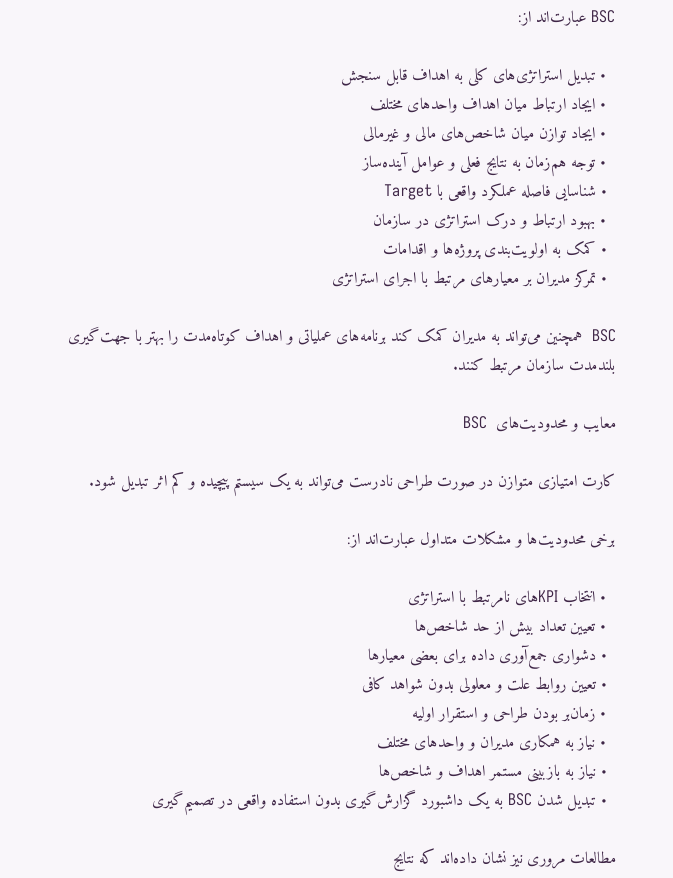BSC عبارت‌اند از:

  • تبدیل استراتژی‌های کلی به اهداف قابل سنجش
  • ایجاد ارتباط میان اهداف واحدهای مختلف
  • ایجاد توازن میان شاخص‌های مالی و غیرمالی
  • توجه هم‌زمان به نتایج فعلی و عوامل آینده‌ساز
  • شناسایی فاصله عملکرد واقعی با Target
  • بهبود ارتباط و درک استراتژی در سازمان
  • کمک به اولویت‌بندی پروژه‌ها و اقدامات
  • تمرکز مدیران بر معیارهای مرتبط با اجرای استراتژی

BSC  همچنین می‌تواند به مدیران کمک کند برنامه‌های عملیاتی و اهداف کوتاه‌مدت را بهتر با جهت‌گیری بلندمدت سازمان مرتبط کنند.

معایب و محدودیت‌های  BSC

کارت امتیازی متوازن در صورت طراحی نادرست می‌تواند به یک سیستم پیچیده و کم ‌اثر تبدیل شود.

برخی محدودیت‌ها و مشکلات متداول عبارت‌اند از:

  • انتخاب KPIهای نامرتبط با استراتژی
  • تعیین تعداد بیش از حد شاخص‌ها
  • دشواری جمع‌آوری داده برای بعضی معیارها
  • تعیین روابط علت و معلولی بدون شواهد کافی
  • زمان‌بر بودن طراحی و استقرار اولیه
  • نیاز به همکاری مدیران و واحدهای مختلف
  • نیاز به بازبینی مستمر اهداف و شاخص‌ها
  • تبدیل شدن BSC به یک داشبورد گزارش‌گیری بدون استفاده واقعی در تصمیم‌گیری

مطالعات مروری نیز نشان داده‌اند که نتایج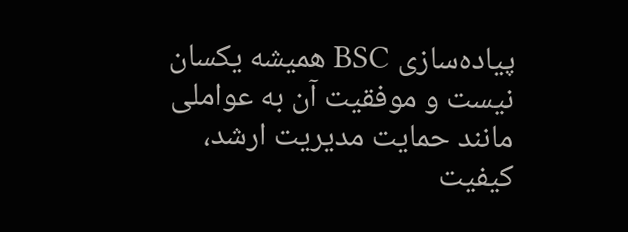پیاده‌سازی BSC همیشه یکسان نیست و موفقیت آن به عواملی مانند حمایت مدیریت ارشد، کیفیت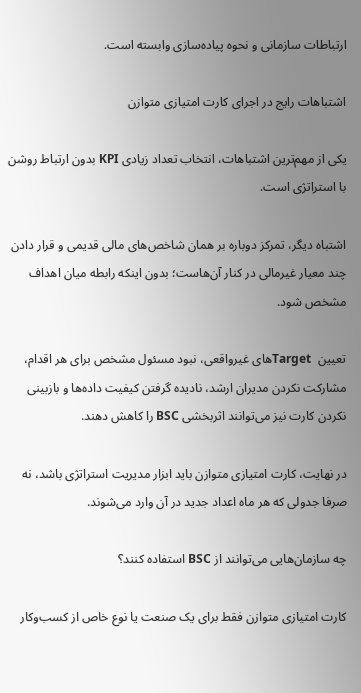ارتباطات سازمانی و نحوه پیاده‌سازی وابسته است.

اشتباهات رایج در اجرای کارت امتیازی متوازن

یکی از مهم‌ترین اشتباهات، انتخاب تعداد زیادی KPI بدون ارتباط روشن با استراتژی است.

اشتباه دیگر، تمرکز دوباره بر همان شاخص‌های مالی قدیمی و قرار دادن چند معیار غیرمالی در کنار آن‌هاست؛ بدون اینکه رابطه میان اهداف مشخص شود.

تعیین  Targetهای غیرواقعی، نبود مسئول مشخص برای هر اقدام، مشارکت نکردن مدیران ارشد، نادیده گرفتن کیفیت داده‌ها و بازبینی نکردن کارت نیز می‌توانند اثربخشی BSC را کاهش دهند.

در نهایت، کارت امتیازی متوازن باید ابزار مدیریت استراتژی باشد، نه صرفا جدولی که هر ماه اعداد جدید در آن وارد می‌شوند.

چه سازمان‌هایی می‌توانند از BSC استفاده کنند؟

کارت امتیازی متوازن فقط برای یک صنعت یا نوع خاص از کسب‌وکار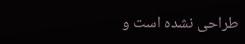طراحی نشده است و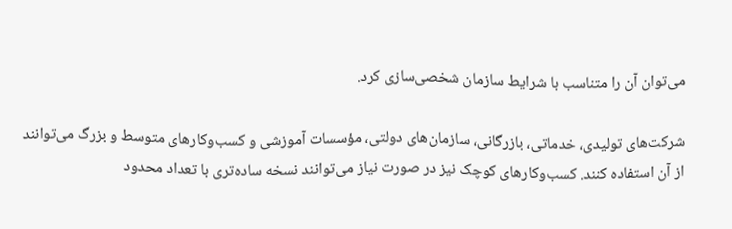می‌توان آن را متناسب با شرایط سازمان شخصی‌سازی کرد.

شرکت‌های تولیدی، خدماتی، بازرگانی، سازمان‌های دولتی، مؤسسات آموزشی و کسب‌وکارهای متوسط و بزرگ می‌توانند از آن استفاده کنند. کسب‌وکارهای کوچک نیز در صورت نیاز می‌توانند نسخه ساده‌تری با تعداد محدود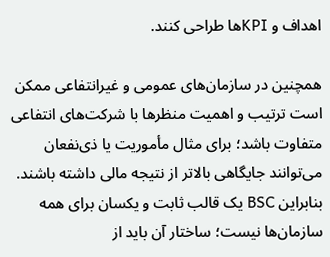اهداف و KPIها طراحی کنند.

همچنین در سازمان‌های عمومی و غیرانتفاعی ممکن است ترتیب و اهمیت منظرها با شرکت‌های انتفاعی متفاوت باشد؛ برای مثال مأموریت یا ذی‌نفعان می‌توانند جایگاهی بالاتر از نتیجه مالی داشته باشند. بنابراین BSC یک قالب ثابت و یکسان برای همه سازمان‌ها نیست؛ ساختار آن باید از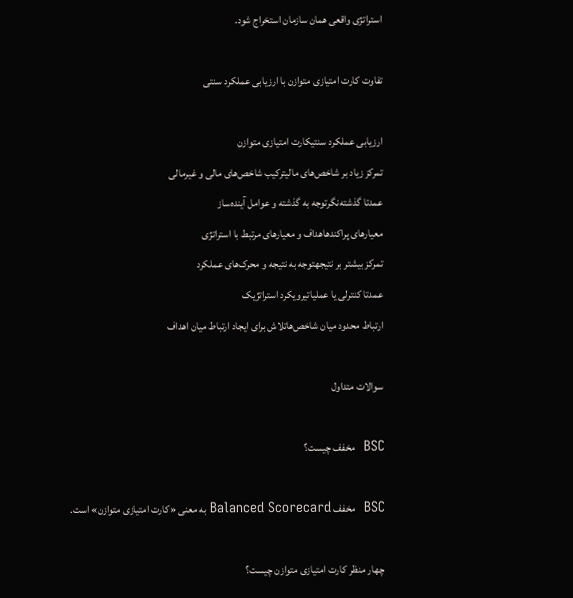استراتژی واقعی همان سازمان استخراج شود.

تفاوت کارت امتیازی متوازن با ارزیابی عملکرد سنتی

ارزیابی عملکرد سنتیکارت امتیازی متوازن
تمرکز زیاد بر شاخص‌های مالیترکیب شاخص‌های مالی و غیرمالی
عمدتا گذشته‌نگرتوجه به گذشته و عوامل آینده‌ساز
معیارهای پراکندهاهداف و معیارهای مرتبط با استراتژی
تمرکز بیشتر بر نتیجهتوجه به نتیجه و محرک‌های عملکرد
عمدتا کنترلی یا عملیاتیرویکرد استراتژیک
ارتباط محدود میان شاخص‌هاتلاش برای ایجاد ارتباط میان اهداف

سوالات متداول

BSC  مخفف چیست؟

BSC  مخفف Balanced Scorecard به معنی «کارت امتیازی متوازن» است.

چهار منظر کارت امتیازی متوازن چیست؟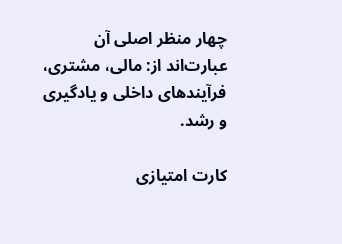چهار منظر اصلی آن عبارت‌اند از: مالی، مشتری، فرآیندهای داخلی و یادگیری و رشد.

کارت امتیازی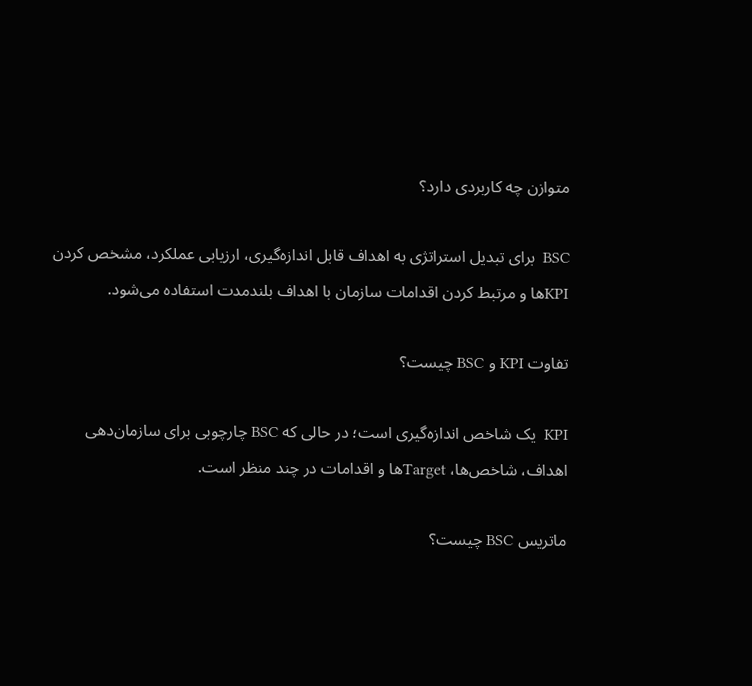متوازن چه کاربردی دارد؟

BSC  برای تبدیل استراتژی به اهداف قابل اندازه‌گیری، ارزیابی عملکرد، مشخص کردن  KPIها و مرتبط کردن اقدامات سازمان با اهداف بلندمدت استفاده می‌شود.

تفاوت KPI و BSC چیست؟

KPI  یک شاخص اندازه‌گیری است؛ در حالی که BSC چارچوبی برای سازمان‌دهی اهداف، شاخص‌ها، Targetها و اقدامات در چند منظر است.

ماتریس BSC چیست؟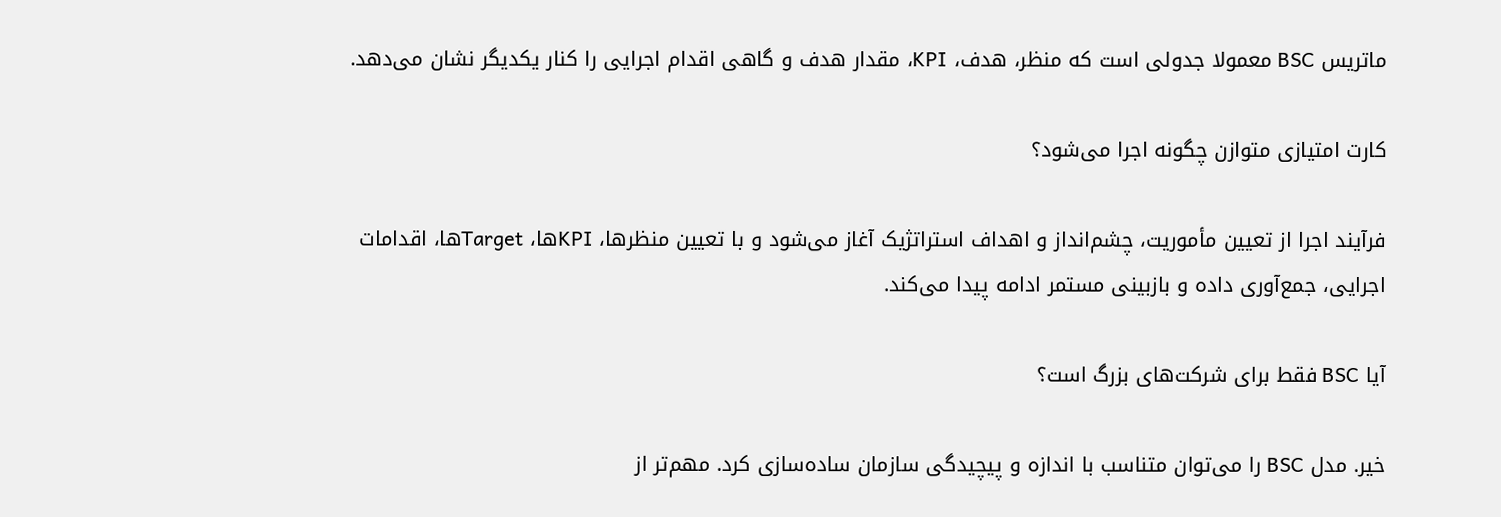ماتریس BSC معمولا جدولی است که منظر، هدف، KPI، مقدار هدف و گاهی اقدام اجرایی را کنار یکدیگر نشان می‌دهد.

کارت امتیازی متوازن چگونه اجرا می‌شود؟

فرآیند اجرا از تعیین مأموریت، چشم‌انداز و اهداف استراتژیک آغاز می‌شود و با تعیین منظرها، KPIها، Targetها، اقدامات اجرایی، جمع‌آوری داده و بازبینی مستمر ادامه پیدا می‌کند.

آیا BSC فقط برای شرکت‌های بزرگ است؟

خیر. مدل BSC را می‌توان متناسب با اندازه و پیچیدگی سازمان ساده‌سازی کرد. مهم‌تر از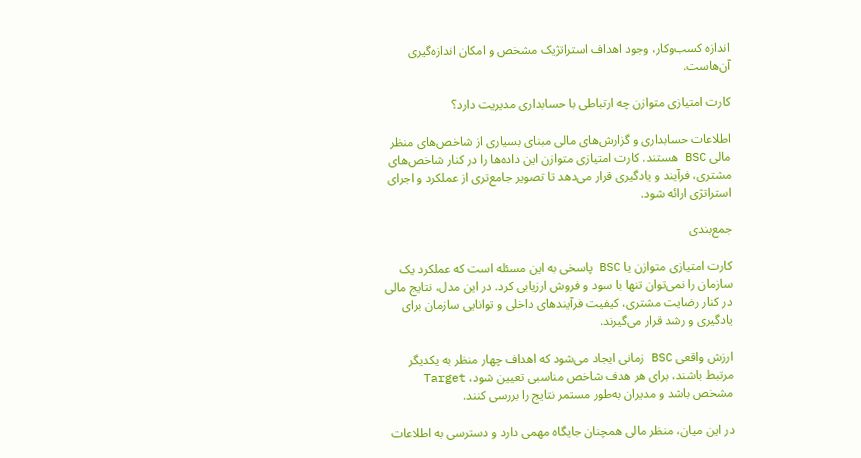اندازه کسب‌وکار، وجود اهداف استراتژیک مشخص و امکان اندازه‌گیری آن‌هاست.

کارت امتیازی متوازن چه ارتباطی با حسابداری مدیریت دارد؟

اطلاعات حسابداری و گزارش‌های مالی مبنای بسیاری از شاخص‌های منظر مالی BSC هستند. کارت امتیازی متوازن این داده‌ها را در کنار شاخص‌های مشتری، فرآیند و یادگیری قرار می‌دهد تا تصویر جامع‌تری از عملکرد و اجرای استراتژی ارائه شود.

جمع‌بندی

کارت امتیازی متوازن یا BSC پاسخی به این مسئله است که عملکرد یک سازمان را نمی‌توان تنها با سود و فروش ارزیابی کرد. در این مدل، نتایج مالی در کنار رضایت مشتری، کیفیت فرآیندهای داخلی و توانایی سازمان برای یادگیری و رشد قرار می‌گیرند.

ارزش واقعی BSC زمانی ایجاد می‌شود که اهداف چهار منظر به یکدیگر مرتبط باشند، برای هر هدف شاخص مناسبی تعیین شود، Target مشخص باشد و مدیران به‌طور مستمر نتایج را بررسی کنند.

در این میان، منظر مالی همچنان جایگاه مهمی دارد و دسترسی به اطلاعات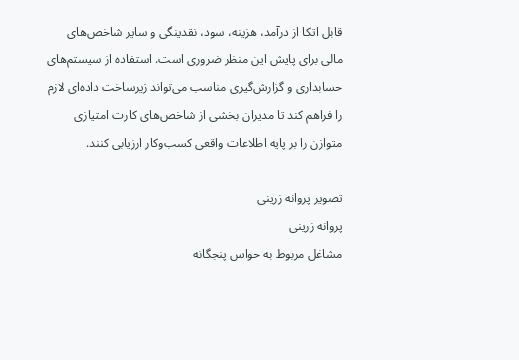قابل اتکا از درآمد، هزینه، سود، نقدینگی و سایر شاخص‌های مالی برای پایش این منظر ضروری است. استفاده از سیستم‌های حسابداری و گزارش‌گیری مناسب می‌تواند زیرساخت داده‌ای لازم را فراهم کند تا مدیران بخشی از شاخص‌های کارت امتیازی متوازن را بر پایه اطلاعات واقعی کسب‌وکار ارزیابی کنند.

تصویر پروانه زرینی
پروانه زرینی
مشاغل مربوط به حواس پنجگانه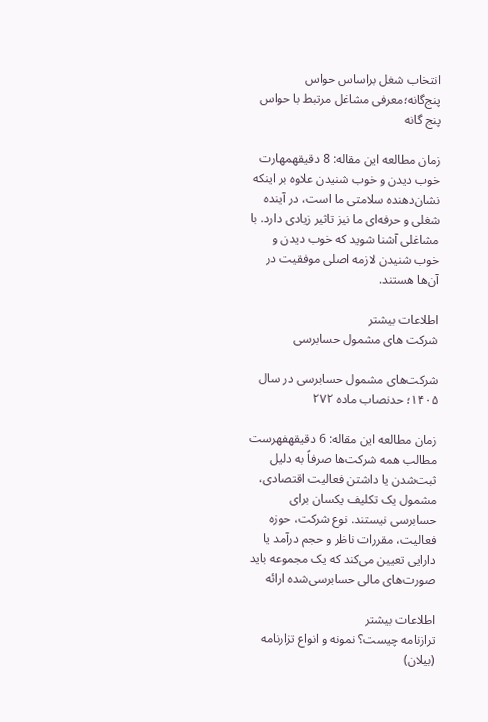انتخاب شغل براساس حواس پنج‌گانه؛معرفی مشاغل مرتبط با حواس پنج گانه

زمان مطالعه این مقاله: 8 دقیقهمهارت خوب دیدن و خوب شنیدن علاوه بر اینکه نشان‌دهنده سلامتی ما است، در آینده شغلی و حرفه‌ای ما نیز تاثیر زیادی دارد. با مشاغلی آشنا شوید که خوب دیدن و خوب شنیدن لازمه اصلی موفقیت در آن‌ها هستند.

اطلاعات بیشتر
شرکت های مشمول حسابرسی

شرکت‌های مشمول حسابرسی در سال ۱۴۰۵؛ حدنصاب ماده ۲۷۲

زمان مطالعه این مقاله: 6 دقیقهفهرست مطالب همه شرکت‌ها صرفاً به دلیل ثبت‌شدن یا داشتن فعالیت اقتصادی، مشمول یک تکلیف یکسان برای حسابرسی نیستند. نوع شرکت، حوزه فعالیت، مقررات ناظر و حجم درآمد یا دارایی تعیین می‌کند که یک مجموعه باید صورت‌های مالی حسابرسی‌شده ارائه

اطلاعات بیشتر
ترازنامه چیست؟ نمونه و انواع تزارنامه (بیلان)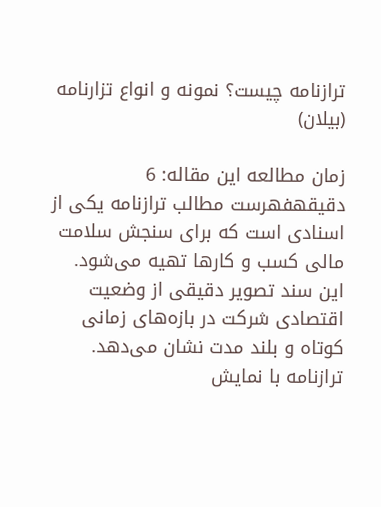ترازنامه چیست؟ نمونه و انواع تزارنامه (بیلان)

زمان مطالعه این مقاله: 6 دقیقهفهرست مطالب ترازنامه یکی از اسنادی است که برای سنجش سلامت مالی کسب و کارها تهیه می‌شود. این سند تصویر دقیقی از وضعیت اقتصادی شرکت در بازه‌های زمانی کوتاه و بلند مدت نشان می‌دهد. ترازنامه با نمایش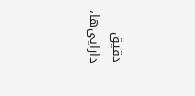دقیق دارایی‌ها،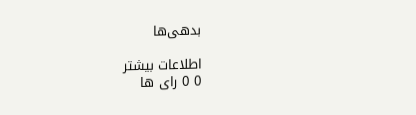بدهی‌ها

اطلاعات بیشتر
0 0 رای ها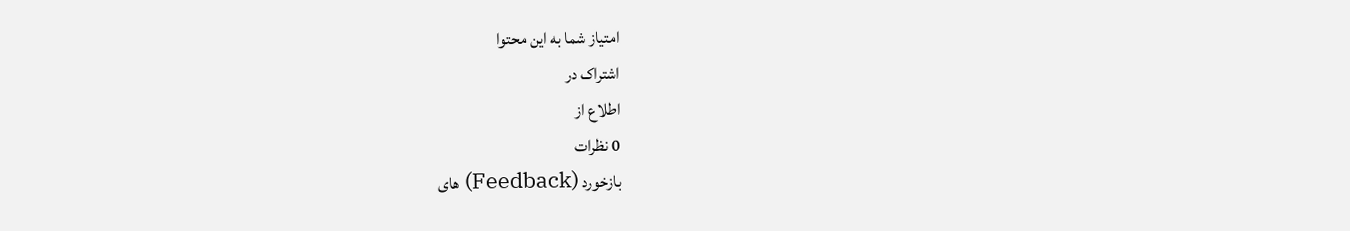امتیاز شما به این محتوا
اشتراک در
اطلاع از
0 نظرات
بازخورد (Feedback) های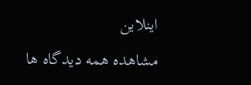اینلاین
مشاهده همه دیدگاه ها